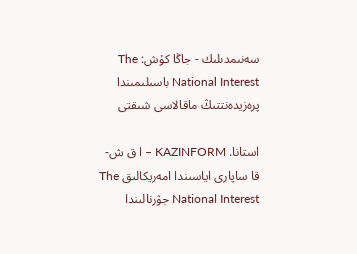سەنىمدىلىك - جاڭا كۇش: The National Interest باسىلىمىندا پرەزيدەنتتىڭ ماقالاسى شىقتى

استانا. KAZINFORM – ا ق ش- قا ساپارى اياسىندا امەريكالىق The National Interest جۋرنالىندا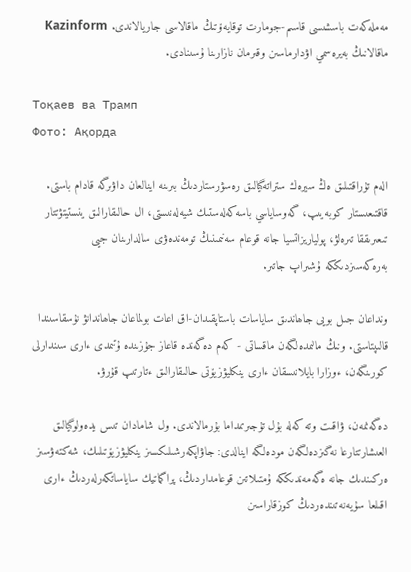مەملەكەت باسشىسى قاسىم-جومارت توقايەۆتىڭ ماقالاسى جاريالاندى. Kazinform ماقالانىڭ بەيرەسمي اۋدارماسىن وقىرمان نازارىنا ۇسىنادى.

Тоқаев ва Трамп
Фото: Ақорда

الەم تۇراقتىلىق ەڭ سيرەك ستراتەگيالىق رەسۋرستاردىڭ بىرىنە اينالعان داۋىرگە قادام باستى. قاقتىعىستار كوبەيىپ، گەوساياسي باسەكەلەستىك شيەلەنىستى، ال حالىقارالىق ينستيتۋتتار تىعىرىققا تىرەلۋ، پولياريزاتسيا جانە قوعام سەنىمىنىڭ تومەندەۋى سالدارىنان جيى بەرەكەسىزدىككە ۇشىراپ جاتىر.

ونداعان جىل بويى جاھاندىق ساياسات باستاپقىدان-اق اعات بولماعان جاھاندانۋ نۇسقاسىندا قالىپتاستى. ونىڭ مالىمدەلگەن ماقساتى - كەم دەگەندە قاعاز جۇزىندە ۇتىمدى ءارى سىندارلى كورىنگەن، ءوزارا بايلانىسقان ءارى ينكليۋزيۆتى حالىقارالىق ءتارتىپ قۇرۋ.

دەگەنمەن، ۋاقىت وتە كەلە بۇل تۇجىرىمداما بۇرمالاندى. ول شامادان تىس يدەولوگيالىق العىشارتتارعا نەگىزدەلگەن مودەلگە اينالدى: جاۋاپكەرشىلىكسىز ينكليۋزيۆتىلىك، شەكتەۋسىز ەركىندىك جانە ەگەمەندىككە ۇمتىلاتىن قوعامداردىڭ، پراگماتيك ساياساتكەرلەردىڭ ءارى اقىلعا سۇيەنەتىندەردىڭ كوزقاراسىن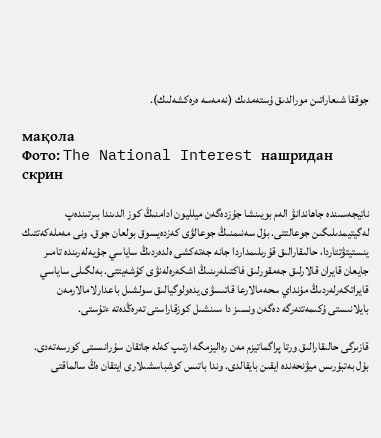جوققا شىعاراتىن مورالدىق ۇستەمدىك (نەمەسە ەرەكشەلىك).

мақола
Фото: The National Interest нашридан скрин

ناتيجەسىندە جاھاندانۋ الەم بويىنشا جۇزدەگەن ميلليون ادامنىڭ كوز الدىندا بىرتىندەپ لەگيتيمدىلىگىن جوعالتتى. بۇل سەنىمنىڭ جوعالۋى كەزدەيسوق بولعان جوق. ونى مەملەكەتتىك ينستيتۋتتاردا، حالىقارالىق قۇرىلىمداردا جانە جەتەكشى ەلدەردىڭ ساياسي جۇيەلەرىندە تامىر جايعان قايران قالارلىق جەمقورلىق فاكتىلەرىنىڭ اشكەرەلەنۋى كۇشەيتتى. بەلگىلى ساياسي قايراتكەرلەردىڭ مۇنداي سحەمالارعا قاتىسۋى يدەولوگيالىق سولشىل باعدارلامالارمەن بايلانىستى ۇكىمەتتەرگە دەگەن ونسىز دا سىنشىل كوزقاراستى تەرەڭدەتە ءتۇستى.

قازىرگى حالىقارالىق ورتا پراگماتيزم مەن رەاليزمگە ارتىپ كەلە جاتقان سۇرانىستى كورسەتەدى. بۇل بەتبۇرىس ميۋنحەندە ايقىن بايقالدى. وندا باتىس كوشباسشىلارى ايتقان ەڭ سالماقتى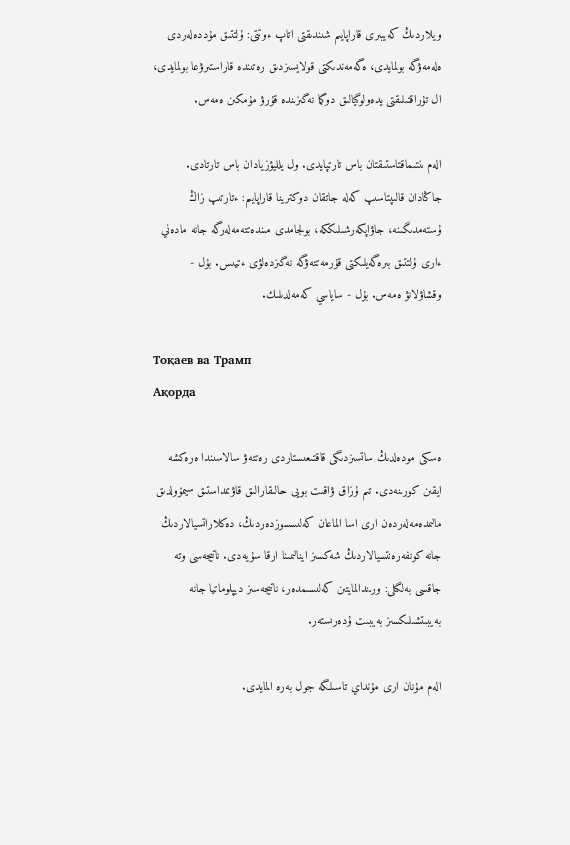ويلاردىڭ كەيبىرى قاراپايىم شىندىقتى اتاپ ءوتتى: ۇلتتىق مۇددەلەردى ەلەمەۋگە بولمايدى، ەگەمەندىكتى قولايسىزدىق رەتىندە قاراستىرۋعا بولمايدى، ال تۇراقتىلىقتى يدەولوگيالىق دوگما نەگىزىندە قۇرۋ مۇمكىن ەمەس.

الەم ىنتىماقتاستىقتان باس تارتپايدى. ول يلليۋزيادان باس تارتادى. جاڭادان قالىپتاسىپ كەلە جاتقان دوكترينا قاراپايىم: ءتارتىپ زاڭ ۇستەمدىگىنە، جاۋاپكەرشىلىككە، بولجامدى مىندەتتەمەلەرگە جانە مادەني ءارى ۇلتتىق بىرەگەيلىكتى قۇرمەتتەۋگە نەگىزدەلۋى ءتيىس. بۇل - وقشاۋلانۋ ەمەس. بۇل - ساياسي كەمەلدىلىك.

Тоқаев ва Трамп
Ақорда

ەسكى مودەلدىڭ ساتسىزدىگى قاقتىعىستاردى رەتتەۋ سالاسىندا ەرەكشە ايقىن كورىنەدى. تىم ۇزاق ۋاقىت بويى حالىقارالىق قاۋىمداستىق سيمۆولدىق مالىمدەمەلەردەن ارى اسا الماعان كەلىسسوزدەردىڭ، دەكلاراتسيالاردىڭ جانە كونفەرەنتسيالاردىڭ شەكسىز اينالىمىنا ارقا سۇيەدى. ناتيجەسى وتە جاقسى بەلگىلى: ورىندالمايتىن كەلىسىمدەر، ناتيجەسىز ديپلوماتيا جانە بەيبىتشىلىكسىز بەيبىت ۇدەرىستەر.

الەم مۇنان ارى مۇنداي تاسىلگە جول بەرە المايدى.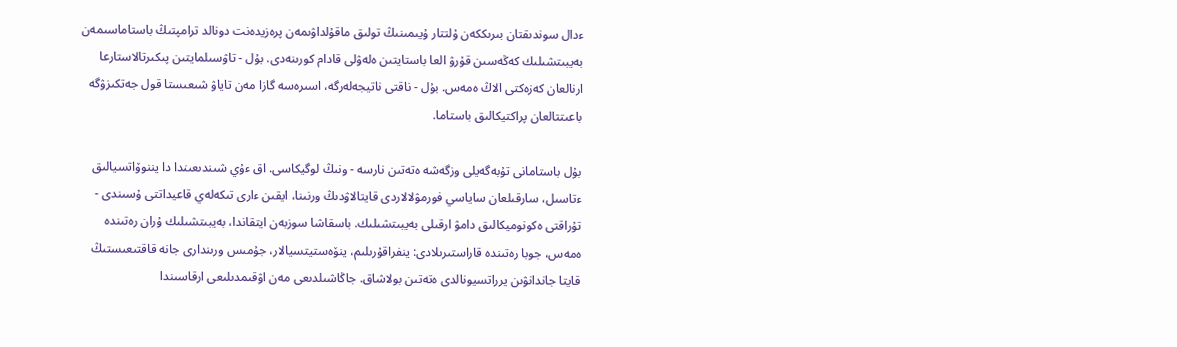ءدال سوندىقتان بىرىككەن ۇلتتار ۇيىمىنىڭ تولىق ماقۇلداۋىمەن پرەزيدەنت دونالد ترامپتىڭ باستاماسىمەن بەيبىتشىلىك كەڭەسىن قۇرۋ العا باستايتىن ەلەۋلى قادام كورىنەدى. بۇل - تاۋسىلمايتىن پىكىرتالاستارعا ارنالعان كەزەكتى الاڭ ەمەس. بۇل - ناقتى ناتيجەلەرگە، اسىرەسە گازا مەن تاياۋ شىعىستا قول جەتكىزۋگە باعىتتالعان پراكتيكالىق باستاما.

بۇل باستامانى تۇبەگەيلى وزگەشە ەتەتىن نارسە - ونىڭ لوگيكاسى. اق ءۇي شىندىعىندا دا يننوۆاتسيالىق ءتاسىل، سارقىلعان ساياسي فورمۋلالاردى قايتالاۋدىڭ ورنىنا، ايقىن ءارى تىكەلەي قاعيداتتى ۇسىندى - تۇراقتى ەكونوميكالىق دامۋ ارقىلى بەيبىتشىلىك. باسقاشا سوزبەن ايتقاندا، بەيبىتشىلىك ۇران رەتىندە ەمەس، جوبا رەتىندە قاراستىرىلادى: ينفراقۇرىلىم، ينۆەستيتسيالار، جۇمىس ورىندارى جانە قاقتىعىستىڭ قايتا جاندانۋىن يرراتسيونالدى ەتەتىن بولاشاق. جاڭاشىلدىعى مەن اۋقىمدىلىعى ارقاسىندا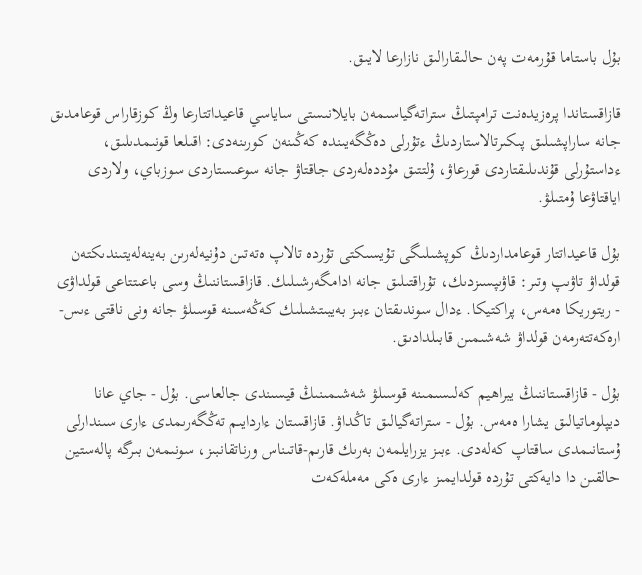بۇل باستاما قۇرمەت پەن حالىقارالىق نازارعا لايىق.

قازاقستاندا پرەزيدەنت ترامپتىڭ ستراتەگياسىمەن بايلانىستى ساياسي قاعيداتتارعا وڭ كوزقاراس قوعامدىق جانە ساراپشىلىق پىكىرتالاستاردىڭ ءتۇرلى دەڭگەيىندە كەڭىنەن كورىنەدى: اقىلعا قونىمدىلىق، ءداستۇرلى قۇندىلىقتاردى قورعاۋ، ۇلتتىق مۇددەلەردى جاقتاۋ جانە سوعىستاردى سوزباي، ولاردى اياقتاۋعا ۇمتىلۋ.

بۇل قاعيداتتار قوعامداردىڭ كوپشىلىگى تۇيسىكتى تۇردە تالاپ ەتەتىن دۇنيەلەرىن بەينەلەيتىندىكتەن قولداۋ تاۋىپ وتىر: قاۋىپسىزدىك، تۇراقتىلىق جانە ادامگەرشىلىك. قازاقستاننىڭ وسى باعىتتاعى قولداۋى - ريتوريكا ەمەس، پراكتيكا. ءدال سوندىقتان ءبىز بەيبىتشىلىك كەڭەسىنە قوسىلۋ جانە ونى ناقتى ءىس-ارەكەتتەرمەن قولداۋ شەشىمىن قابىلدادىق.

بۇل - قازاقستاننىڭ يبراھيم كەلىسىمىنە قوسىلۋ شەشىمىنىڭ قيسىندى جالعاسى. بۇل - جاي عانا ديپلوماتيالىق يشارا ەمەس. بۇل - ستراتەگيالىق تاڭداۋ. قازاقستان ءاردايىم تەڭگەرىمدى ءارى سىندارلى ۇستانىمدى ساقتاپ كەلەدى. ءبىز يزرايلمەن بەرىك قارىم-قاتىناس ورناتقانبىز، سونىمەن بىرگە پالەستين حالقىن دا دايەكتى تۇردە قولدايمىز ءارى ەكى مەملەكەت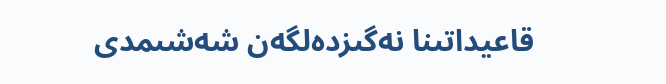قاعيداتىنا نەگىزدەلگەن شەشىمدى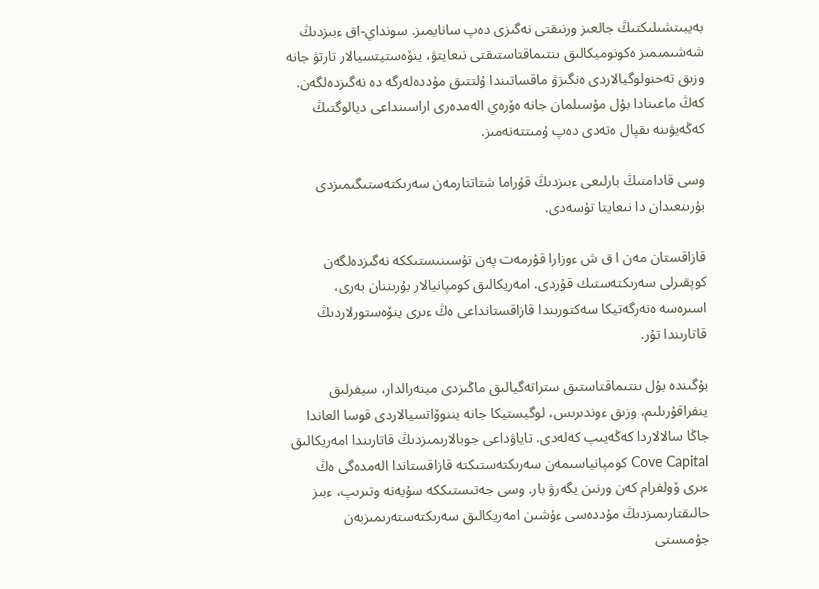بەيبىتشىلىكتىڭ جالعىز ورنىقتى نەگىزى دەپ سانايمىز. سونداي-اق ءبىزدىڭ شەشىمىمىز ەكونوميكالىق ىنتىماقتاستىقتى نىعايتۋ، ينۆەستيتسيالار تارتۋ جانە وزىق تەحنولوگيالاردى ەنگىزۋ ماقساتىندا ۇلتتىق مۇددەلەرگە دە نەگىزدەلگەن. كەڭ ماعىنادا بۇل مۇسىلمان جانە ەۆرەي الەمدەرى اراسىنداعى ديالوگتىڭ كەڭەيۋىنە ىقپال ەتەدى دەپ ۇمىتتەنەمىز.

وسى قادامنىڭ بارلىعى ءبىزدىڭ قۇراما شتاتتارمەن سەرىكتەستىگىمىزدى بۇرىنعىدان دا نىعايتا تۇسەدى.

قازاقستان مەن ا ق ش ءوزارا قۇرمەت پەن تۇسىنىستىككە نەگىزدەلگەن كوپقىرلى سەرىكتەستىك قۇردى. امەريكالىق كومپانيالار بۇرىننان بەرى، اسىرەسە ەنەرگەتيكا سەكتورىندا قازاقستانداعى ەڭ ءىرى ينۆەستورلاردىڭ قاتارىندا تۇر.

بۇگىندە بۇل ىنتىماقتاستىق ستراتەگيالىق ماڭىزدى مينەرالدار، سيفرلىق ينفراقۇرىلىم، وزىق ءوندىرىس، لوگيستيكا جانە يننوۆاتسيالاردى قوسا العاندا جاڭا سالالاردا كەڭەيىپ كەلەدى. تاياۋداعى جوبالارىمىزدىڭ قاتارىندا امەريكالىق Cove Capital كومپانياسىمەن سەرىكتەستىكتە قازاقستاندا الەمدەگى ەڭ ءىرى ۆولفرام كەن ورنىن يگەرۋ بار. وسى جەتىستىككە سۇيەنە وتىرىپ، ءبىز حالىقتارىمىزدىڭ مۇددەسى ءۇشىن امەريكالىق سەرىكتەستەرىمىزبەن جۇمىستى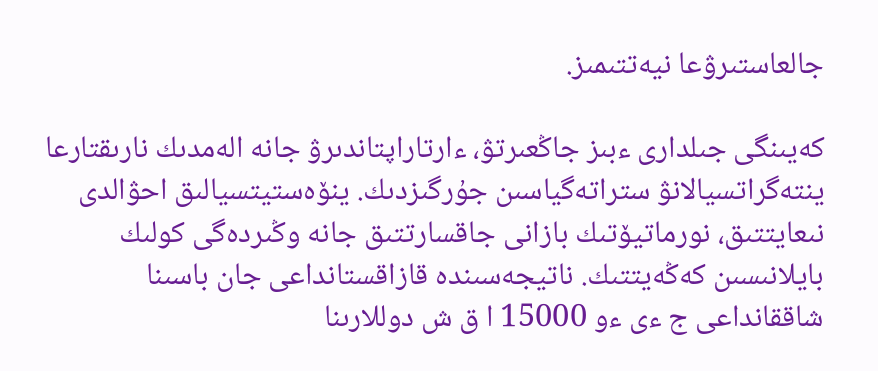جالعاستىرۋعا نيەتتىمىز.

كەيىنگى جىلدارى ءبىز جاڭعىرتۋ، ءارتاراپتاندىرۋ جانە الەمدىك نارىقتارعا ينتەگراتسيالانۋ ستراتەگياسىن جۇرگىزدىك. ينۆەستيتسيالىق احۋالدى نىعايتتىق، نورماتيۆتىك بازانى جاقسارتتىق جانە وڭىردەگى كولىك بايلانىسىن كەڭەيتتىك. ناتيجەسىندە قازاقستانداعى جان باسىنا شاققانداعى ج ءى ءو 15000 ا ق ش دوللارىنا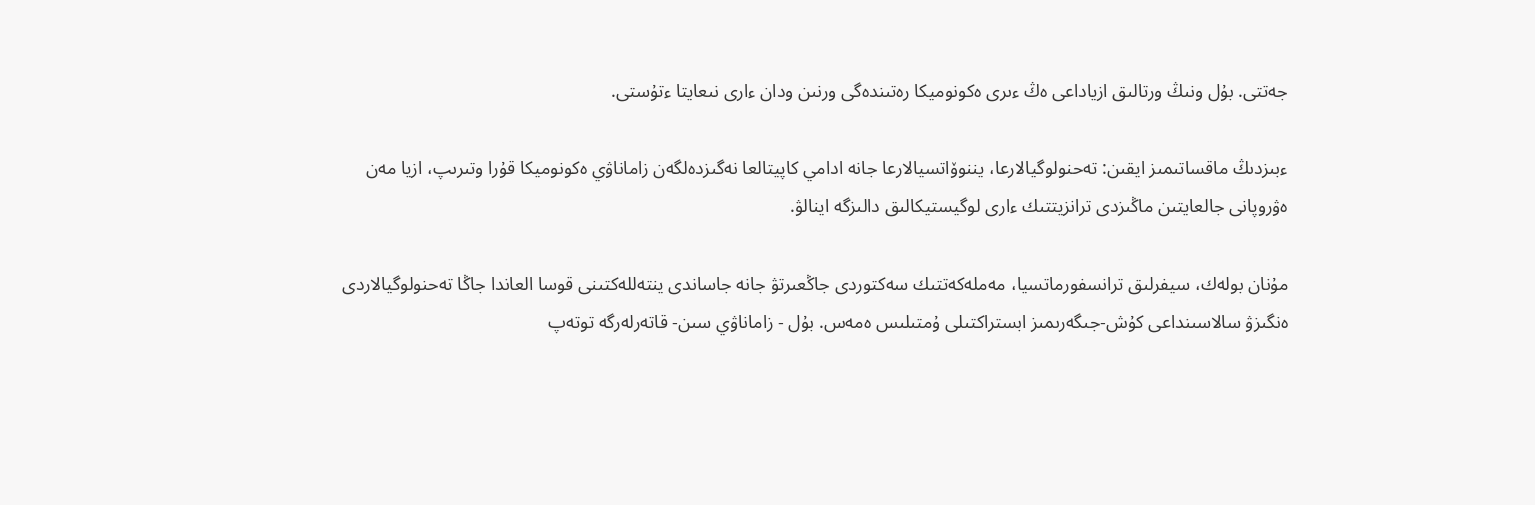جەتتى. بۇل ونىڭ ورتالىق ازياداعى ەڭ ءىرى ەكونوميكا رەتىندەگى ورنىن ودان ءارى نىعايتا ءتۇستى.

ءبىزدىڭ ماقساتىمىز ايقىن: تەحنولوگيالارعا، يننوۆاتسيالارعا جانە ادامي كاپيتالعا نەگىزدەلگەن زاماناۋي ەكونوميكا قۇرا وتىرىپ، ازيا مەن ەۋروپانى جالعايتىن ماڭىزدى ترانزيتتىك ءارى لوگيستيكالىق دالىزگە اينالۋ.

مۇنان بولەك، سيفرلىق ترانسفورماتسيا، مەملەكەتتىك سەكتوردى جاڭعىرتۋ جانە جاساندى ينتەللەكتىنى قوسا العاندا جاڭا تەحنولوگيالاردى ەنگىزۋ سالاسىنداعى كۇش-جىگەرىمىز ابستراكتىلى ۇمتىلىس ەمەس. بۇل - زاماناۋي سىن- قاتەرلەرگە توتەپ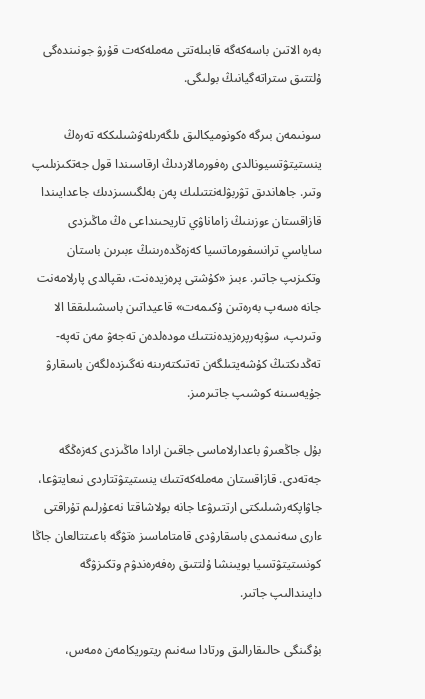بەرە الاتىن باسەكەگە قابىلەتتى مەملەكەت قۇرۋ جونىندەگى ۇلتتىق ستراتەگيانىڭ بولىگى.

سونىمەن بىرگە ەكونوميكالىق ىلگەرىلەۋشىلىككە تەرەڭ ينستيتۋتسيونالدى رەفورمالاردىڭ ارقاسىندا قول جەتكىزىلىپ وتىر. جاھاندىق تۋربۋلەنتتىلىك پەن بەلگىسىزدىك جاعدايىندا قازاقستان ءوزىنىڭ زاماناۋي تاريحىنداعى ەڭ ماڭىزدى ساياسي ترانسفورماتسيا كەزەڭدەرىنىڭ ءبىرىن باستان وتكىزىپ جاتىر. ءبىز «كۇشتى پرەزيدەنت، ىقپالدى پارلامەنت جانە ەسەپ بەرەتىن ۇكىمەت» قاعيداتىن باسشىلىققا الا وتىرىپ، سۋپەرپرەزيدەنتتىك مودەلدەن تەجەۋ مەن تەپە-تەڭدىكتىڭ كۇشەيتىلگەن تەتىكتەرىنە نەگىزدەلگەن باسقارۋ جۇيەسىنە كوشىپ جاتىرمىز.

بۇل جاڭعىرۋ باعدارلاماسى جاقىن ارادا ماڭىزدى كەزەڭگە جەتەدى. قازاقستان مەملەكەتتىك ينستيتۋتتاردى نىعايتۋعا، جاۋاپكەرشىلىكتى ارتتىرۋعا جانە بولاشاقتا نەعۇرلىم تۇراقتى ءارى سەنىمدى باسقارۋدى قامتاماسىز ەتۋگە باعىتتالعان جاڭا كونستيتۋتسيا بويىنشا ۇلتتىق رەفەرەندۋم وتكىزۋگە دايىندالىپ جاتىر.

بۇگىنگى حالىقارالىق ورتادا سەنىم ريتوريكامەن ەمەس،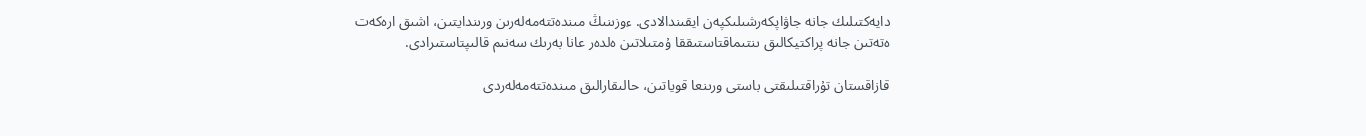دايەكتىلىك جانە جاۋاپكەرشىلىكپەن ايقىندالادى. ءوزىنىڭ مىندەتتەمەلەرىن ورىندايتىن، اشىق ارەكەت ەتەتىن جانە پراكتيكالىق ىنتىماقتاستىققا ۇمتىلاتىن ەلدەر عانا بەرىك سەنىم قالىپتاستىرادى.

قازاقستان تۇراقتىلىقتى باستى ورىنعا قوياتىن، حالىقارالىق مىندەتتەمەلەردى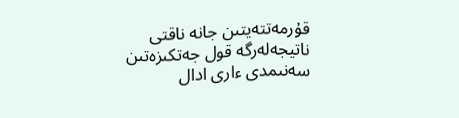قۇرمەتتەيتىن جانە ناقتى ناتيجەلەرگە قول جەتكىزەتىن سەنىمدى ءارى ادال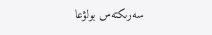سەرىكتەس بولۋعا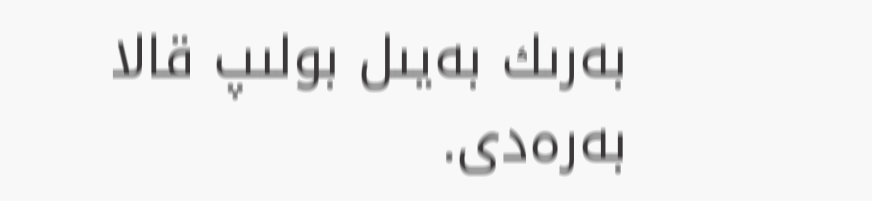بەرىك بەيىل بولىپ قالا بەرەدى.